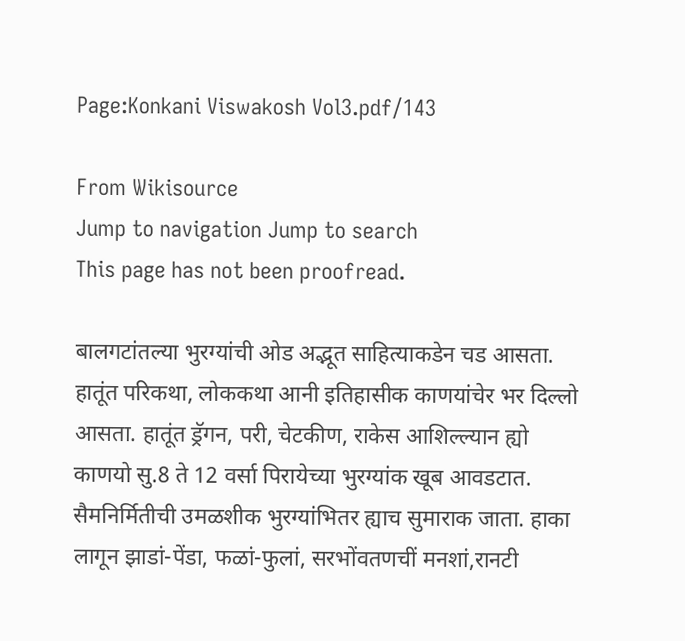Page:Konkani Viswakosh Vol3.pdf/143

From Wikisource
Jump to navigation Jump to search
This page has not been proofread.

बालगटांतल्या भुरग्यांची ओड अद्भूत साहित्याकडेन चड आसता. हातूंत परिकथा, लोककथा आनी इतिहासीक काणयांचेर भर दिल्लो आसता. हातूंत ड्रॅगन, परी, चेटकीण, राकेस आशिल्ल्यान ह्यो काणयो सु.8 ते 12 वर्सा पिरायेच्या भुरग्यांक खूब आवडटात. सैमनिर्मितीची उमळशीक भुरग्यांभितर ह्याच सुमाराक जाता. हाका लागून झाडां-पेंडा, फळां-फुलां, सरभोंवतणचीं मनशां,रानटी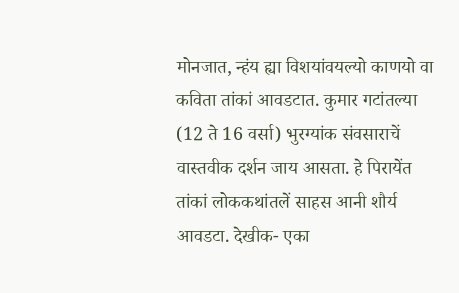मोनजात, न्हंय ह्या विशयांवयल्यो काणयो वा कविता तांकां आवडटात. कुमार गटांतल्या (12 ते 16 वर्सा) भुरग्यांक संवसाराचें वास्तवीक दर्शन जाय आसता. हे पिरायेंत तांकां लोककथांतलें साहस आनी शौर्य आवडटा. देखीक- एका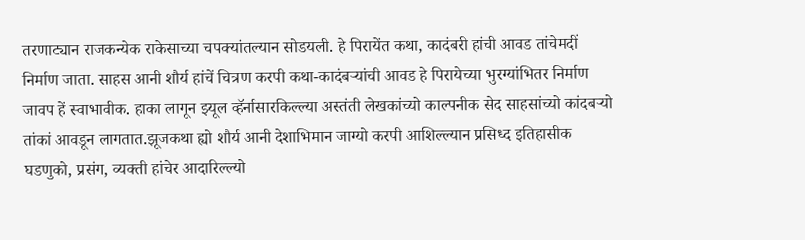तरणाट्यान राजकन्येक राकेसाच्या चपक्यांतल्यान सोडयली. हे पिरायेंत कथा, कादंबरी हांची आवड तांचेमदीं निर्माण जाता. साहस आनी शौर्य हांचें चित्रण करपी कथा-कादंबऱ्यांची आवड हे पिरायेच्या भुरग्यांभितर निर्माण जावप हें स्वाभावीक. हाका लागून झ्यूल व्हॅर्नासारकिल्ल्या अस्तंती लेखकांच्यो काल्पनीक सेद साहसांच्यो कांदबऱ्यो तांकां आवडून लागतात.झूजकथा ह्यो शौर्य आनी देशाभिमान जाग्यो करपी आशिल्ल्यान प्रसिध्द इतिहासीक घडणुको, प्रसंग, व्यक्ती हांचेर आदारिल्ल्यो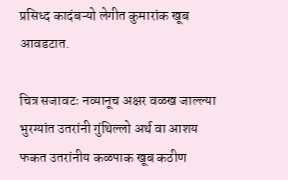प्रसिध्द कादंबऱ्यो लेगीत कुमारांक खूब आवडटात.

चित्र सजावटः नव्यानूच अक्षर वळख जाल्ल्या भुरग्यांत उतरांनी गुंथिल्लो अर्थ वा आशय फकत उतरांनीय कळपाक खूब कठीण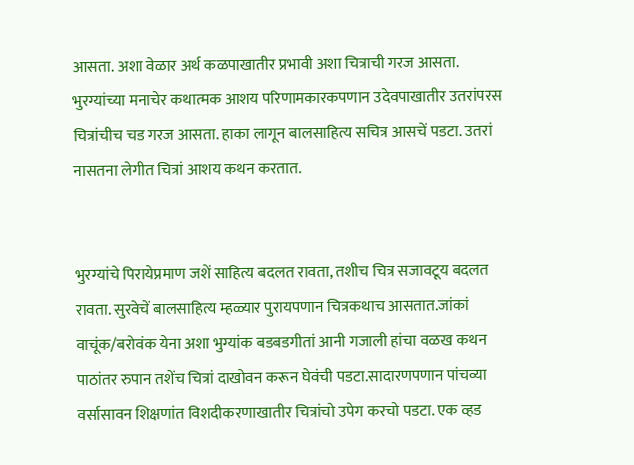आसता. अशा वेळार अर्थ कळपाखातीर प्रभावी अशा चित्राची गरज आसता. भुरग्यांच्या मनाचेर कथात्मक आशय परिणामकारकपणान उदेवपाखातीर उतरांपरस चित्रांचीच चड गरज आसता. हाका लागून बालसाहित्य सचित्र आसचें पडटा. उतरां नासतना लेगीत चित्रां आशय कथन करतात.


भुरग्यांचे पिरायेप्रमाण जशें साहित्य बदलत रावता, तशीच चित्र सजावटूय बदलत रावता. सुरवेचें बालसाहित्य म्हळ्यार पुरायपणान चित्रकथाच आसतात.जांकां वाचूंक/बरोवंक येना अशा भुग्यांक बडबडगीतां आनी गजाली हांचा वळख कथन पाठांतर रुपान तशेंच चित्रां दाखोवन करून घेवंची पडटा.सादारणपणान पांचव्या वर्सासावन शिक्षणांत विशदीकरणाखातीर चित्रांचो उपेग करचो पडटा. एक व्हड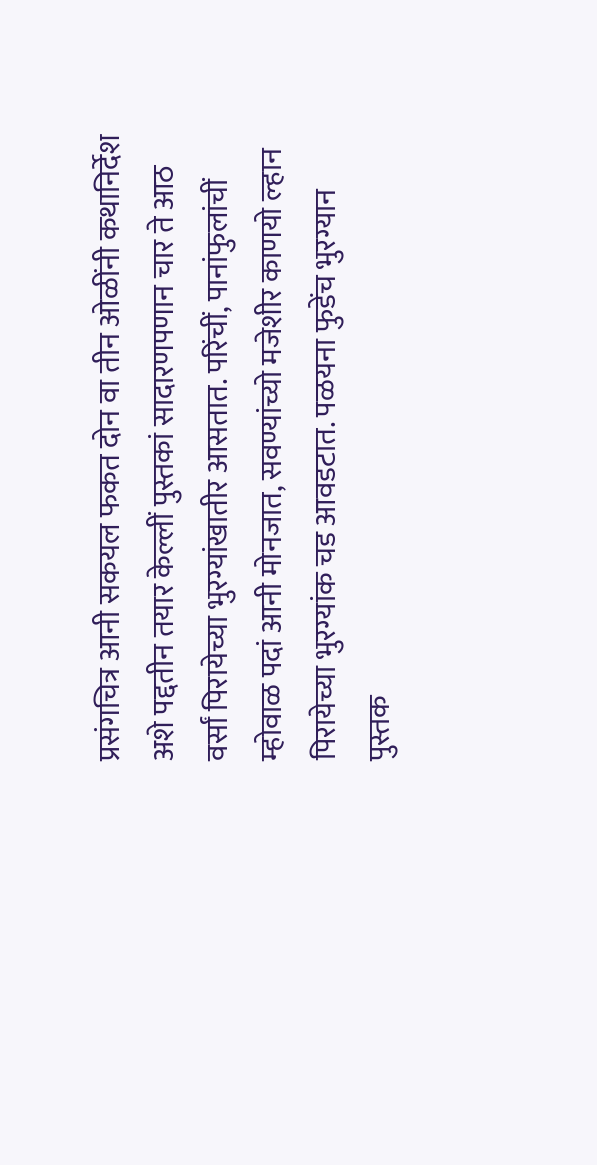प्रसंगचित्र आनी सकयल फकत दोन वा तीन ओळींनी कथानिर्देश अशे पद्दतीन तयार केल्लीं पुस्तकां सादारणपणान चार ते आठ वर्सां पिरायेच्या भुरग्यांखातीर आसतात. परिंचीं, पानांफुलांचीं म्होवाळ पदां आनी मोनजात, सवण्यांच्यो मजेशीर काणयो ल्हान पिरायेच्या भुरग्यांक चड आवडटात. पळयना फुडेंच भुरग्यान पुस्तक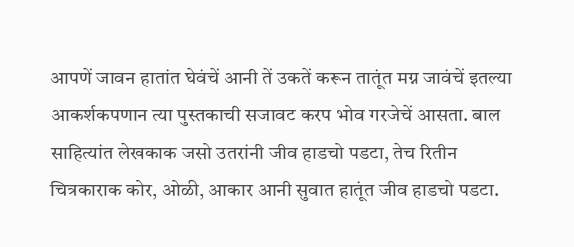आपणें जावन हातांत घेवंचें आनी तें उकतें करून तातूंत मग्न जावंचें इतल्या आकर्शकपणान त्या पुस्तकाची सजावट करप भोव गरजेचें आसता. बाल साहित्यांत लेखकाक जसो उतरांनी जीव हाडचो पडटा, तेच रितीन चित्रकाराक कोर, ओळी, आकार आनी सुवात हातूंत जीव हाडचो पडटा.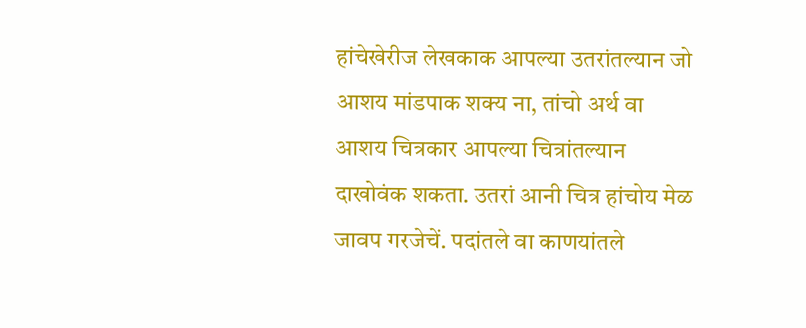हांचेखेरीज लेखकाक आपल्या उतरांतल्यान जो आशय मांडपाक शक्य ना, तांचो अर्थ वा आशय चित्रकार आपल्या चित्रांतल्यान दाखोवंक शकता. उतरां आनी चित्र हांचोय मेळ जावप गरजेचें. पदांतले वा काणयांतले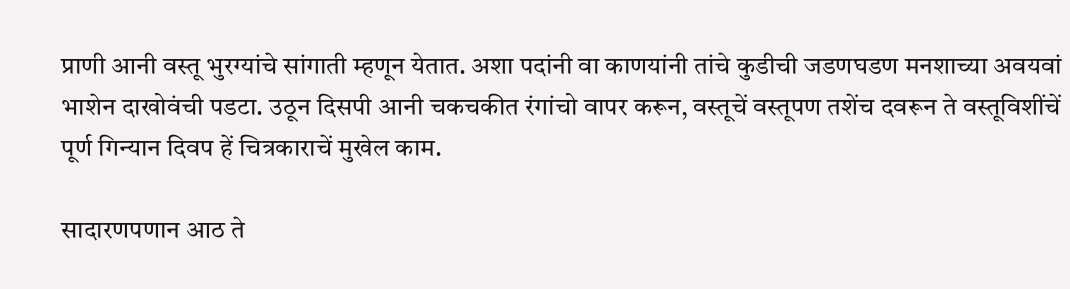प्राणी आनी वस्तू भुरग्यांचे सांगाती म्हणून येतात. अशा पदांनी वा काणयांनी तांचे कुडीची जडणघडण मनशाच्या अवयवां भाशेन दाखोवंची पडटा. उठून दिसपी आनी चकचकीत रंगांचो वापर करून, वस्तूचें वस्तूपण तशेंच दवरून ते वस्तूविशींचें पूर्ण गिन्यान दिवप हें चित्रकाराचें मुखेल काम.

सादारणपणान आठ ते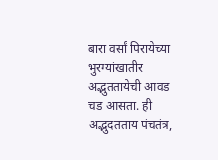बारा वर्सां पिरायेच्या भुरग्यांखातीर अद्भुततायेची आवड चड आसता. ही अद्भुदतताय पंचतंत्र,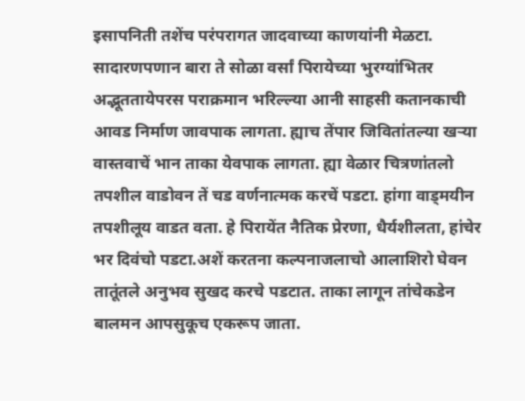इसापनिती तशेंच परंपरागत जादवाच्या काणयांनी मेळटा. सादारणपणान बारा ते सोळा वर्सां पिरायेच्या भुरग्यांभितर अद्भूततायेपरस पराक्रमान भरिल्ल्या आनी साहसी कतानकाची आवड निर्माण जावपाक लागता. ह्याच तेंपार जिवितांतल्या खऱ्या वास्तवाचें भान ताका येवपाक लागता. ह्या वेळार चित्रणांतलो तपशील वाडोवन तें चड वर्णनात्मक करचें पडटा. हांगा वाड्मयीन तपशीलूय वाडत वता. हे पिरायेंत नैतिक प्रेरणा, धैर्यशीलता, हांचेर भर दिवंचो पडटा.अशें करतना कल्पनाजलाचो आलाशिरो घेवन तातूंतले अनुभव सुखद करचे पडटात. ताका लागून तांचेकडेन बालमन आपसुकूच एकरूप जाता.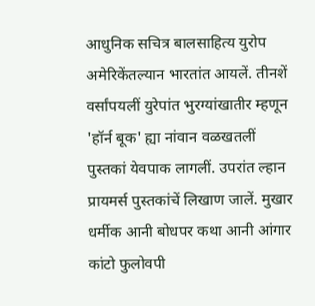आधुनिक सचित्र बालसाहित्य युरोप अमेरिकेंतल्यान भारतांत आयलें. तीनशें वर्सांपयलीं युरेपांत भुरग्यांखातीर म्हणून 'हॉर्न बूक' ह्या नांवान वळखतलीं पुस्तकां येवपाक लागलीं. उपरांत ल्हान प्रायमर्स पुस्तकांचें लिखाण जालें. मुखार धर्मीक आनी बोधपर कथा आनी आंगार कांटो फुलोवपी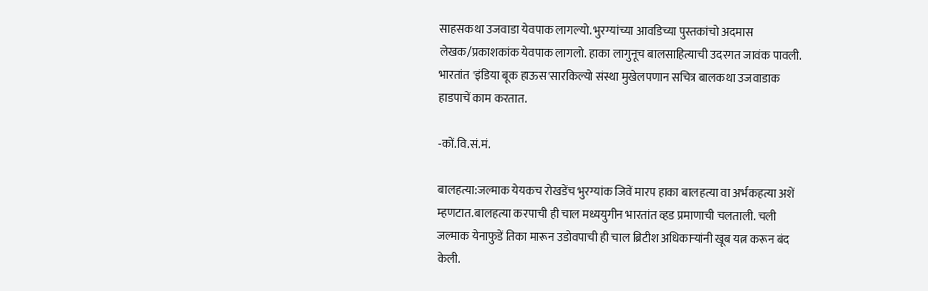साहसकथा उजवाडा येवपाक लागल्यो. भुरग्यांच्या आवडिच्या पुस्तकांचो अदमास लेखक/प्रकाशकांक येवपाक लागलो. हाका लागुनूच बालसाहित्याची उदरगत जावंक पावली. भारतांत 'इंडिया बूक हाऊस'सारकिल्यो संस्था मुखेलपणान सचित्र बालकथा उजवाडाक हाडपाचें काम करतात.

-कों.वि.सं.मं.

बालहत्या:जल्माक येयकच रोखडेंच भुरग्यांक जिवें मारप हाका बालहत्या वा अर्भकहत्या अशें म्हणटात.बालहत्या करपाची ही चाल मध्ययुगीन भारतांत व्हड प्रमाणाची चलताली. चली जल्माक येनाफुडें तिका मारून उडोवपाची ही चाल ब्रिटीश अधिकाऱ्यांनी खूब यत्न करून बंद केली.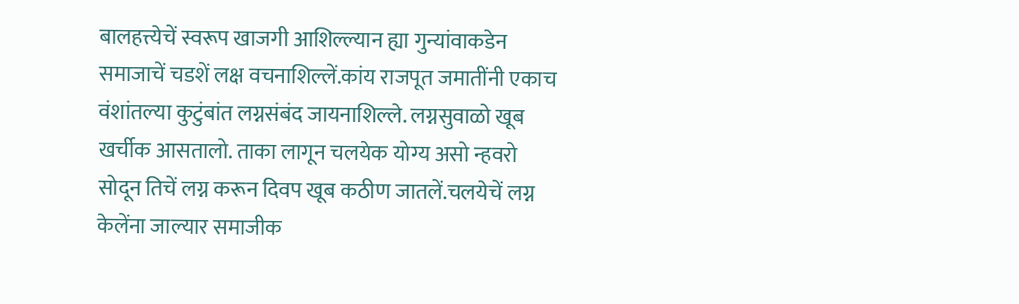बालहत्त्येचें स्वरूप खाजगी आशिल्ल्यान ह्या गुन्यांवाकडेन समाजाचें चडशें लक्ष वचनाशिल्लें.कांय राजपूत जमातींनी एकाच वंशांतल्या कुटुंबांत लग्नसंबंद जायनाशिल्ले. लग्नसुवाळो खूब खर्चीक आसतालो. ताका लागून चलयेक योग्य असो न्हवरो सोदून तिचें लग्न करून दिवप खूब कठीण जातलें.चलयेचें लग्न केलेंना जाल्यार समाजीक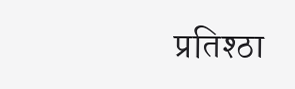प्रतिश्ठा